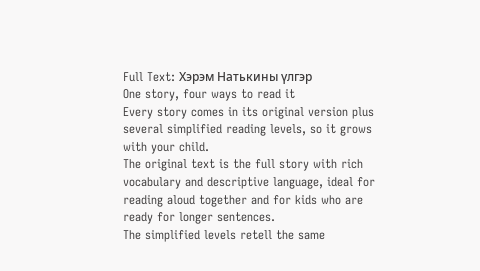Full Text: Хэрэм Натькины үлгэр
One story, four ways to read it
Every story comes in its original version plus several simplified reading levels, so it grows with your child.
The original text is the full story with rich vocabulary and descriptive language, ideal for reading aloud together and for kids who are ready for longer sentences.
The simplified levels retell the same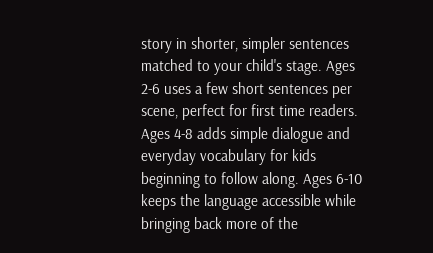story in shorter, simpler sentences matched to your child's stage. Ages 2-6 uses a few short sentences per scene, perfect for first time readers. Ages 4-8 adds simple dialogue and everyday vocabulary for kids beginning to follow along. Ages 6-10 keeps the language accessible while bringing back more of the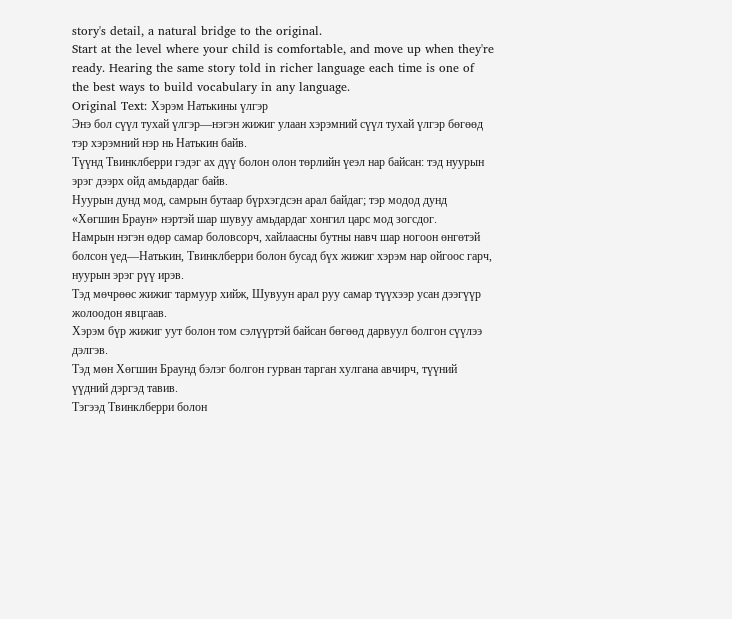story's detail, a natural bridge to the original.
Start at the level where your child is comfortable, and move up when they're ready. Hearing the same story told in richer language each time is one of the best ways to build vocabulary in any language.
Original Text: Хэрэм Натькины үлгэр
Энэ бол сүүл тухай үлгэр—нэгэн жижиг улаан хэрэмний сүүл тухай үлгэр бөгөөд тэр хэрэмний нэр нь Натькин байв.
Түүнд Твинклберри гэдэг ах дүү болон олон төрлийн үеэл нар байсан: тэд нуурын эрэг дээрх ойд амьдардаг байв.
Нуурын дунд мод, самрын бутаар бүрхэгдсэн арал байдаг; тэр модод дунд «Хөгшин Браун» нэртэй шар шувуу амьдардаг хонгил царс мод зогсдог.
Намрын нэгэн өдөр самар боловсорч, хайлаасны бутны навч шар ногоон өнгөтэй болсон үед—Натькин, Твинклберри болон бусад бүх жижиг хэрэм нар ойгоос гарч, нуурын эрэг рүү ирэв.
Тэд мөчрөөс жижиг тармуур хийж, Шувуун арал руу самар түүхээр усан дээгүүр жолоодон явцгаав.
Хэрэм бүр жижиг уут болон том сэлүүртэй байсан бөгөөд дарвуул болгон сүүлээ дэлгэв.
Тэд мөн Хөгшин Браунд бэлэг болгон гурван тарган хулгана авчирч, түүний үүдний дэргэд тавив.
Тэгээд Твинклберри болон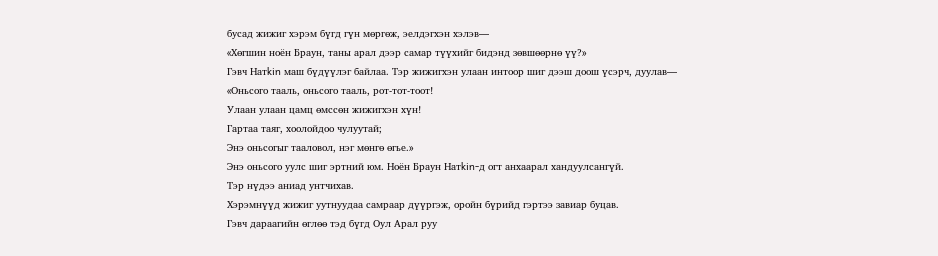бусад жижиг хэрэм бүгд гүн мөргөж, эелдэгхэн хэлэв—
«Хөгшин ноён Браун, таны арал дээр самар түүхийг бидэнд зөвшөөрнө үү?»
Гэвч Натkin маш бүдүүлэг байлаа. Тэр жижигхэн улаан интоор шиг дээш доош үсэрч, дуулав—
«Оньсого тааль, оньсого тааль, рот-тот-тоот!
Улаан улаан цамц өмссөн жижигхэн хүн!
Гартаа таяг, хоолойдоо чулуутай;
Энэ оньсогыг тааловол, нэг мөнгө өгье.»
Энэ оньсого уулс шиг эртний юм. Ноён Браун Натkin-д огт анхаарал хандуулсангүй.
Тэр нүдээ аниад унтчихав.
Хэрэмнүүд жижиг уутнуудаа самраар дүүргэж, оройн бүрийд гэртээ завиар буцав.
Гэвч дараагийн өглөө тэд бүгд Оул Арал руу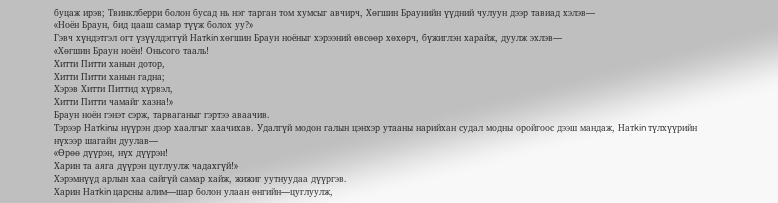буцаж ирэв; Твинклберри болон бусад нь нэг тарган том хумсыг авчирч, Хөгшин Браунийн үүдний чулуун дээр тавиад хэлэв—
«Ноён Браун, бид цааш самар түүж болох уу?»
Гэвч хүндэтгэл огт үзүүлдэггүй Натkin хөгшин Браун ноёныг хэрээний өвсөөр хөхөрч, бүжиглэн харайж, дуулж эхлэв—
«Хөгшин Браун ноён! Оньсого тааль!
Хитти Питти ханын дотор,
Хитти Питти ханын гадна;
Хэрэв Хитти Питтид хүрвэл,
Хитти Питти чамайг хазна!»
Браун ноён гэнэт сэрж, тарваганыг гэртээ аваачив.
Тэрээр Натkinы нүүрэн дээр хаалгыг хаачихав. Удалгүй модон галын цэнхэр утааны нарийхан судал модны оройгоос дээш мандаж, Натkin түлхүүрийн нүхээр шагайн дуулав—
«Өрөө дүүрэн, нүх дүүрэн!
Харин та аяга дүүрэн цуглуулж чадахгүй!»
Хэрэмнүүд арлын хаа сайгүй самар хайж, жижиг уутнуудаа дүүргэв.
Харин Натkin царсны алим—шар болон улаан өнгийн—цуглуулж,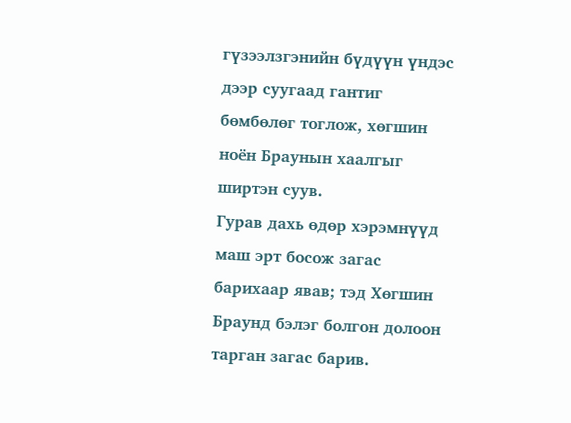гүзээлзгэнийн бүдүүн үндэс дээр суугаад гантиг бөмбөлөг тоглож, хөгшин ноён Браунын хаалгыг ширтэн суув.
Гурав дахь өдөр хэрэмнүүд маш эрт босож загас барихаар явав; тэд Хөгшин Браунд бэлэг болгон долоон тарган загас барив.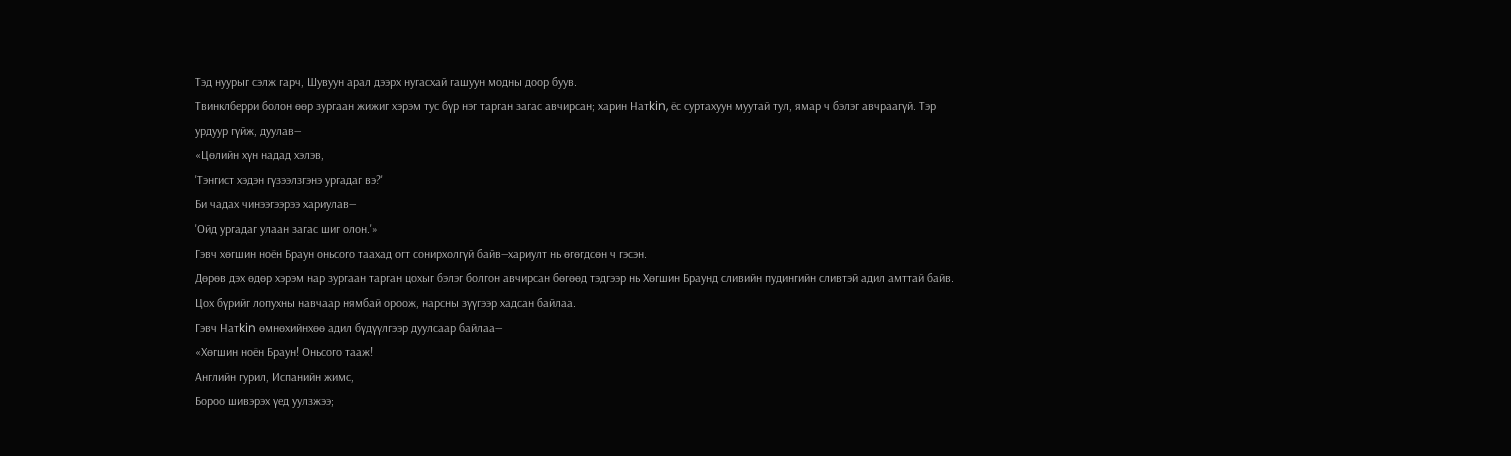Тэд нуурыг сэлж гарч, Шувуун арал дээрх нугасхай гашуун модны доор буув.
Твинклберри болон өөр зургаан жижиг хэрэм тус бүр нэг тарган загас авчирсан; харин Натkin, ёс суртахуун муутай тул, ямар ч бэлэг авчраагүй. Тэр урдуур гүйж, дуулав—
«Цөлийн хүн надад хэлэв,
'Тэнгист хэдэн гүзээлзгэнэ ургадаг вэ?'
Би чадах чинээгээрээ хариулав—
'Ойд ургадаг улаан загас шиг олон.'»
Гэвч хөгшин ноён Браун оньсого таахад огт сонирхолгүй байв—хариулт нь өгөгдсөн ч гэсэн.
Дөрөв дэх өдөр хэрэм нар зургаан тарган цохыг бэлэг болгон авчирсан бөгөөд тэдгээр нь Хөгшин Браунд сливийн пудингийн сливтэй адил амттай байв. Цох бүрийг лопухны навчаар нямбай ороож, нарсны зүүгээр хадсан байлаа.
Гэвч Натkin өмнөхийнхөө адил бүдүүлгээр дуулсаар байлаа—
«Хөгшин ноён Браун! Оньсого тааж!
Английн гурил, Испанийн жимс,
Бороо шивэрэх үед уулзжээ;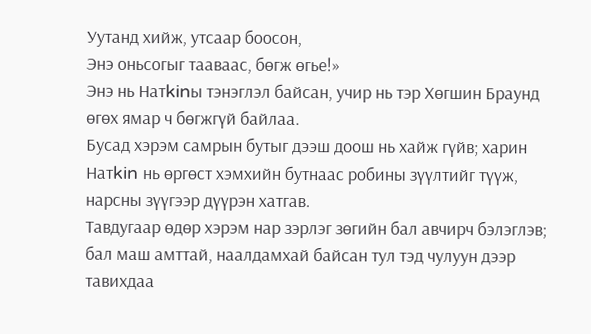Уутанд хийж, утсаар боосон,
Энэ оньсогыг тааваас, бөгж өгье!»
Энэ нь Натkinы тэнэглэл байсан, учир нь тэр Хөгшин Браунд өгөх ямар ч бөгжгүй байлаа.
Бусад хэрэм самрын бутыг дээш доош нь хайж гүйв; харин Натkin нь өргөст хэмхийн бутнаас робины зүүлтийг түүж, нарсны зүүгээр дүүрэн хатгав.
Тавдугаар өдөр хэрэм нар зэрлэг зөгийн бал авчирч бэлэглэв; бал маш амттай, наалдамхай байсан тул тэд чулуун дээр тавихдаа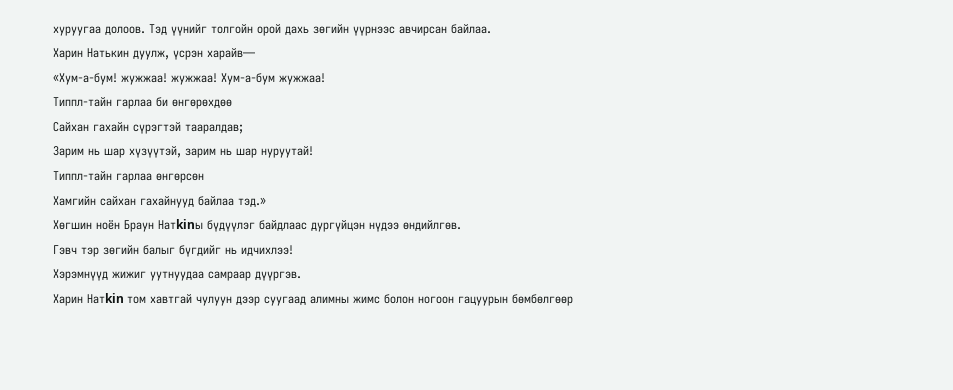хуруугаа долоов. Тэд үүнийг толгойн орой дахь зөгийн үүрнээс авчирсан байлаа.
Харин Натькин дуулж, үсрэн харайв—
«Хум-а-бум! жужжаа! жужжаа! Хум-а-бум жужжаа!
Типпл-тайн гарлаа би өнгөрөхдөө
Сайхан гахайн сүрэгтэй тааралдав;
Зарим нь шар хүзүүтэй, зарим нь шар нуруутай!
Типпл-тайн гарлаа өнгөрсөн
Хамгийн сайхан гахайнууд байлаа тэд.»
Хөгшин ноён Браун Натkinы бүдүүлэг байдлаас дургүйцэн нүдээ өндийлгөв.
Гэвч тэр зөгийн балыг бүгдийг нь идчихлээ!
Хэрэмнүүд жижиг уутнуудаа самраар дүүргэв.
Харин Натkin том хавтгай чулуун дээр суугаад алимны жимс болон ногоон гацуурын бөмбөлгөөр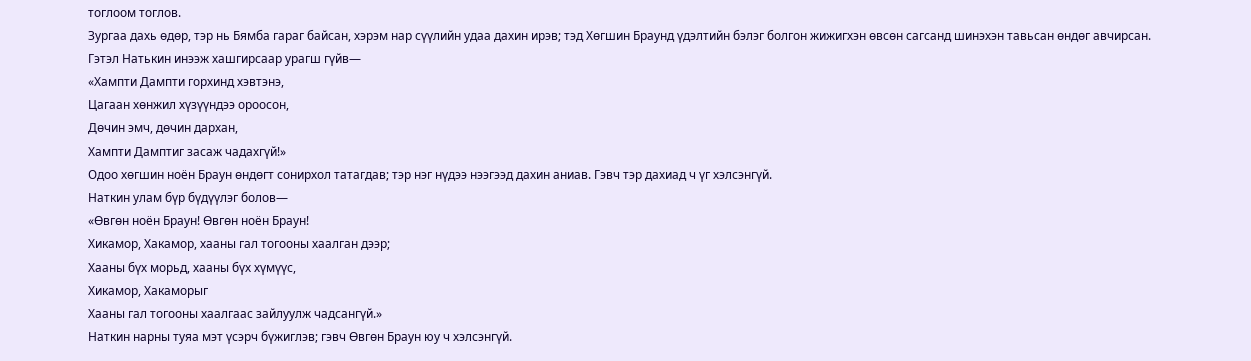тоглоом тоглов.
Зургаа дахь өдөр, тэр нь Бямба гараг байсан, хэрэм нар сүүлийн удаа дахин ирэв; тэд Хөгшин Браунд үдэлтийн бэлэг болгон жижигхэн өвсөн сагсанд шинэхэн тавьсан өндөг авчирсан.
Гэтэл Натькин инээж хашгирсаар урагш гүйв—
«Хампти Дампти горхинд хэвтэнэ,
Цагаан хөнжил хүзүүндээ ороосон,
Дөчин эмч, дөчин дархан,
Хампти Дамптиг засаж чадахгүй!»
Одоо хөгшин ноён Браун өндөгт сонирхол татагдав; тэр нэг нүдээ нээгээд дахин аниав. Гэвч тэр дахиад ч үг хэлсэнгүй.
Наткин улам бүр бүдүүлэг болов—
«Өвгөн ноён Браун! Өвгөн ноён Браун!
Хикамор, Хакамор, хааны гал тогооны хаалган дээр;
Хааны бүх морьд, хааны бүх хүмүүс,
Хикамор, Хакаморыг
Хааны гал тогооны хаалгаас зайлуулж чадсангүй.»
Наткин нарны туяа мэт үсэрч бүжиглэв; гэвч Өвгөн Браун юу ч хэлсэнгүй.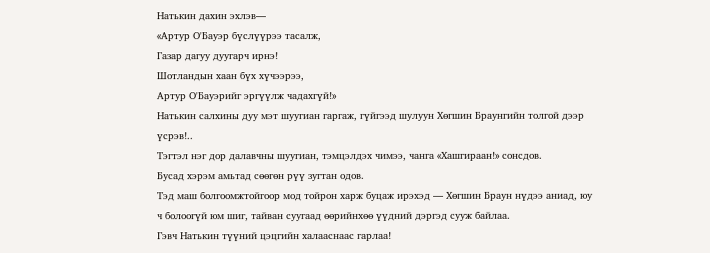Натькин дахин эхлэв—
«Артур О'Бауэр бүслүүрээ тасалж,
Газар дагуу дуугарч ирнэ!
Шотландын хаан бүх хүчээрээ,
Артур О'Бауэрийг эргүүлж чадахгүй!»
Натькин салхины дуу мэт шуугиан гаргаж, гүйгээд шулуун Хөгшин Браунгийн толгой дээр үсрэв!..
Тэгтэл нэг дор далавчны шуугиан, тэмцэлдэх чимээ, чанга «Хашгираан!» сонсдов.
Бусад хэрэм амьтад сөөгөн рүү зугтан одов.
Тэд маш болгоомжтойгоор мод тойрон харж буцаж ирэхэд — Хөгшин Браун нүдээ аниад, юу ч болоогүй юм шиг, тайван суугаад өөрийнхөө үүдний дэргэд сууж байлаа.
Гэвч Натькин түүний цэцгийн халааснаас гарлаа!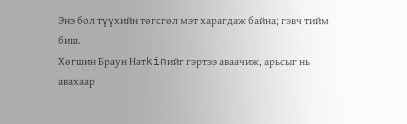Энэ бол түүхийн төгсгөл мэт харагдаж байна; гэвч тийм биш.
Хөгшин Браун Натkinийг гэртээ аваачиж, арьсыг нь авахаар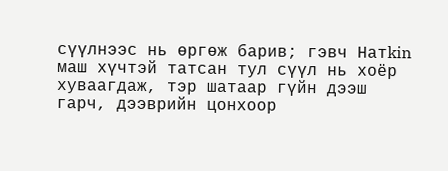сүүлнээс нь өргөж барив; гэвч Натkin маш хүчтэй татсан тул сүүл нь хоёр хуваагдаж, тэр шатаар гүйн дээш гарч, дээврийн цонхоор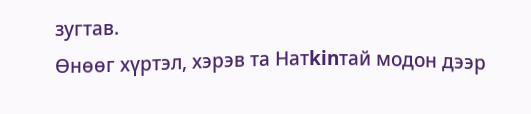зугтав.
Өнөөг хүртэл, хэрэв та Натkinтай модон дээр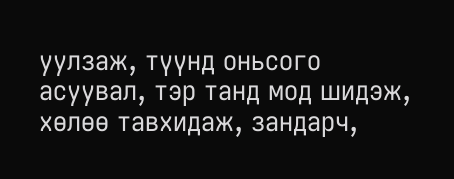уулзаж, түүнд оньсого асуувал, тэр танд мод шидэж, хөлөө тавхидаж, зандарч,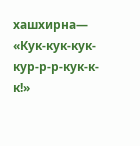хашхирна—
«Кук-кук-кук-кур-р-р-кук-к-к!»